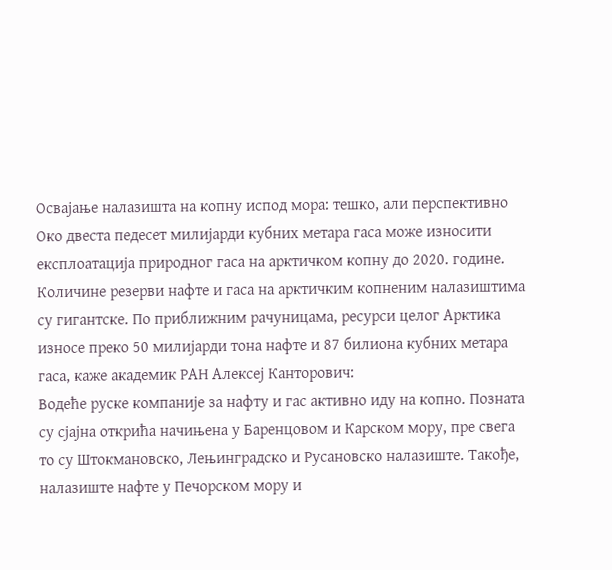Освајање налазишта на копну испод мора: тешко, али перспективно
Око двеста педесет милијарди кубних метара гаса може износити експлоатација природног гаса на арктичком копну до 2020. године.
Количине резерви нафте и гаса на арктичким копненим налазиштима су гигантске. По приближним рачуницама, ресурси целог Арктика износе преко 50 милијарди тона нафте и 87 билиона кубних метара гаса, каже академик РАН Алексеј Канторович:
Водеће руске компаније за нафту и гас активно иду на копно. Позната су сјајна открића начињена у Баренцовом и Карском мору, пре свега то су Штокмановско, Лењинградско и Русановско налазиште. Такође, налазиште нафте у Печорском мору и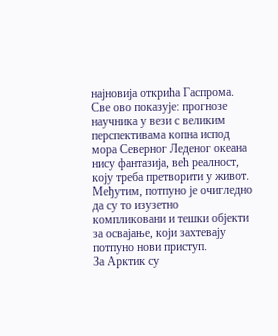најновија открића Гаспрома. Све ово показује: прогнозе научника у вези с великим перспективама копна испод мора Северног Леденог океана нису фантазија, већ реалност, коју треба претворити у живот. Међутим, потпуно је очигледно да су то изузетно компликовани и тешки објекти за освајање, који захтевају потпуно нови приступ.
За Арктик су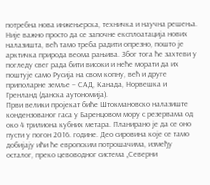потребна нова инжењерска, техничка и научна решења. Није важно просто да се започне експлоатација нових налазишта, већ тамо треба радити опрезно, пошто је арктичка природа веома рањива. Због тога ће захтеви у погледу свег рада бити високи и неће морати да их поштује само Русија на свом копну, већ и друге приполарне земље – САД, Канада, Норвешка и Гренланд (данска аутономија).
Први велики пројекат биће Штокмановско налазиште кондензованог гаса у Баренцовом мору с резервама од око 4 трилиона кубних метара. Планирано је да се оно пусти у погон 2016. године. Део сировина које се тамо добијају ићи ће европским потрошачима, између осталог, преко цевоводног система „Северни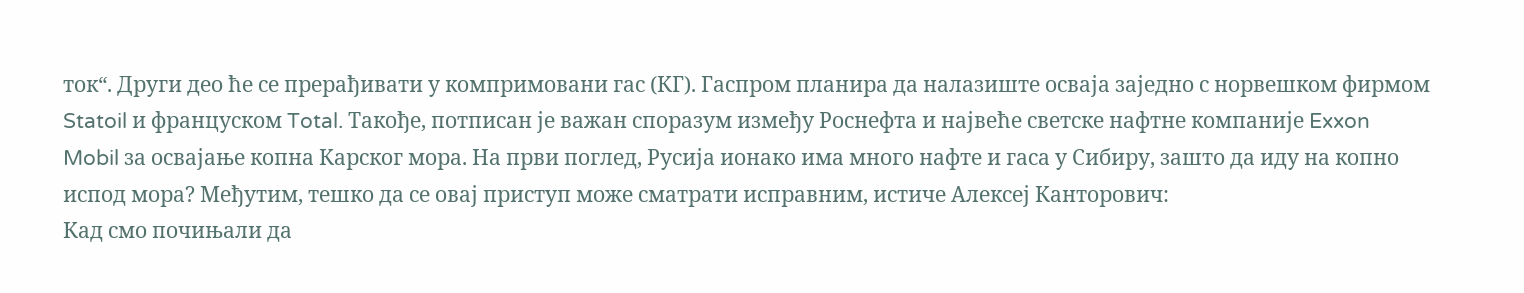ток“. Други део ће се прерађивати у компримовани гас (КГ). Гаспром планира да налазиште осваја заједно с норвешком фирмом Statoil и француском Total. Такође, потписан је важан споразум између Роснефта и највеће светске нафтне компаније Exxon Mobil за освајање копна Карског мора. На први поглед, Русија ионако има много нафте и гаса у Сибиру, зашто да иду на копно испод мора? Међутим, тешко да се овај приступ може сматрати исправним, истиче Алексеј Канторович:
Кад смо почињали да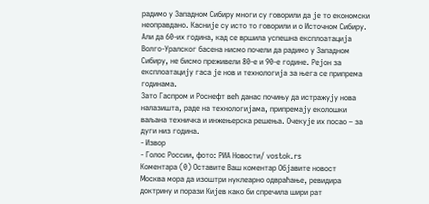радимо у Западном Сибиру многи су говорили да је то економски неоправдано. Касније су исто то говорили и о Источном Сибиру. Али да 60-их година, кад се вршила успешна експлоатација Волго-Уралског басена нисмо почели да радимо у Западном Сибиру, не бисмо преживели 80-е и 90-е године. Рејон за експлоатацију гаса је нов и технологија за њега се припрема годинама.
Зато Гаспром и Роснефт већ данас почињу да истражују нова налазишта, раде на технологијама, припремају еколошки ваљана техничка и инжењерска решења. Очекује их посао – за дуги низ година.
- Извор
- Голос России, фото: РИА Новости/ vostok.rs
Коментара (0) Оставите Ваш коментар Објавите новост
Москва мора да изоштри нуклеарно одвраћање, ревидира доктрину и порази Кијев како би спречила шири рат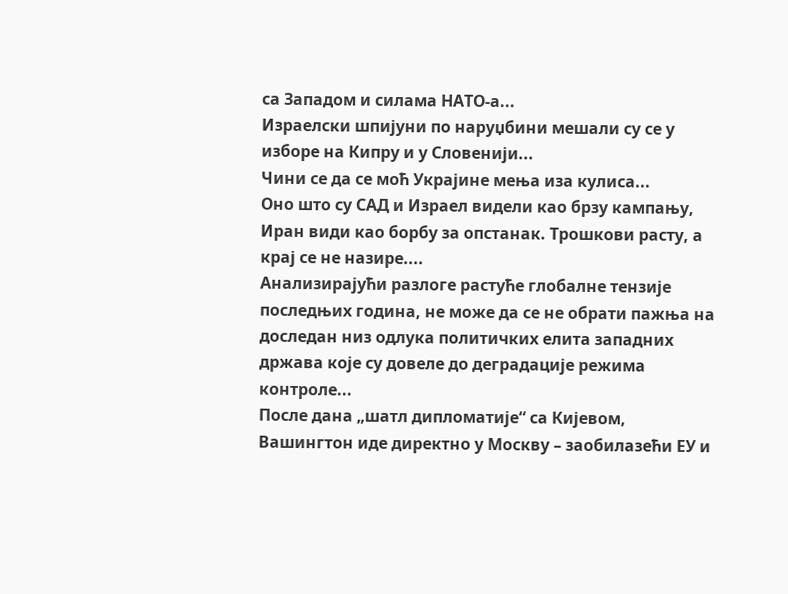са Западом и силама НАТО-а...
Израелски шпијуни по наруџбини мешали су се у изборе на Кипру и у Словенији...
Чини се да се моћ Украјине мења иза кулиса...
Оно што су САД и Израел видели као брзу кампању, Иран види као борбу за опстанак. Трошкови расту, а крај се не назире....
Анализирајући разлоге растуће глобалне тензије последњих година, не може да се не обрати пажња на доследан низ одлука политичких елита западних држава које су довеле до деградације режима контроле...
После дана „шатл дипломатије“ са Кијевом, Вашингтон иде директно у Москву – заобилазећи ЕУ и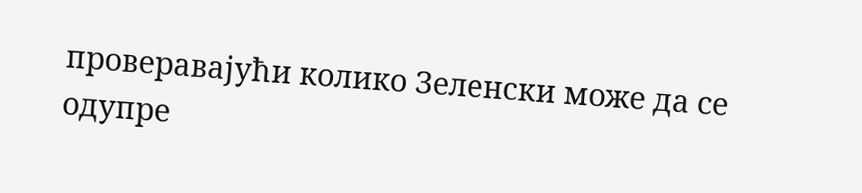проверавајући колико Зелeнски може да се одупре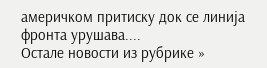америчком притиску док се линија фронта урушава....
Остале новости из рубрике »